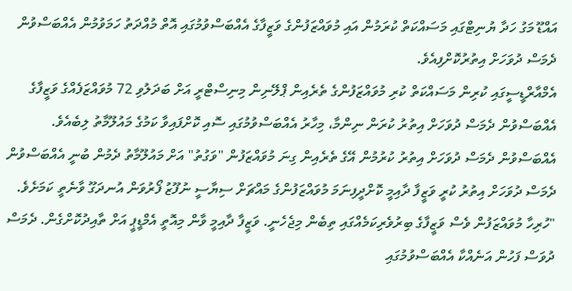އައްޑޫ މަގު ހަދާ ޔުނިޓްގައި މަސައްކަތް ކުރަމުން އައި މުވައްޒަފުންގެ ވަޒީފާގެ އެއްބަސްވުމުގައި އޮތް މުއްދަތު ހަމަވުމުން އެއްބަސްވުން ދެމަސް ދުވަހަށް އިތުރުކޮށްފިއެވެ.
އެމްއާރްޑީސީގައި ކުރިން މަސައްކަތް ކުރި މުވައްޒަފުންގެ ތެރެއިން ޕްލޭނިން މިނިސްޓްރީ އަށް ބަދަލުވި 72 މުވައްޒަފެއްގެ ވަޒީފާގެ އެއްބަސްވުން ދެމަސް ދުވަހަށް އިތުރު ކުރަން ނިންމާ، މިހާރު އެއްބަސްވުމުގައި ސޮއި ކޮށްފައިވާ ކަމުގެ މައުލޫމާތު ލިބެއެވެ.
އެއްބަސްވުން ދެމަސް ދުވަހަށް އިތުރު ކުރުމުން އޭގެ ތެރެއިން ގިނަ މުވައްޒަފުން "ވަގުތު" އަށް މައުލޫމާތު ދެމުން ބުނީ އެއްބަސްވުން ދެމަސް ދުވަހަށް އިތުރު ކުރީ ވަޒީފާ ދާއިމީ ކޮށްދީފިނަމަ މުވައްޒަފުންގެ މައްޗަށް ސިޔާސީ ނުފޫޒު ފޯރުވަން އުނދަގޫ ވާނެތީ ކަމަށެވެ.
"ހުރިހާ މުވައްޒަފުން ވެސް ވަޒީފާގެ ބިރުވެރިކަމެއްގައި ތިބެން މިޖެހެނީ. ވަޒީފާ ދާއިމީ ވާން މިއޮތީ އެމްޑީޕީ އަށް ތާއިދުކޮށްގެން. ދެމަސް ދުވަސް ފަހުން އަނެއްކާ އެއްބަސްވުމުގައި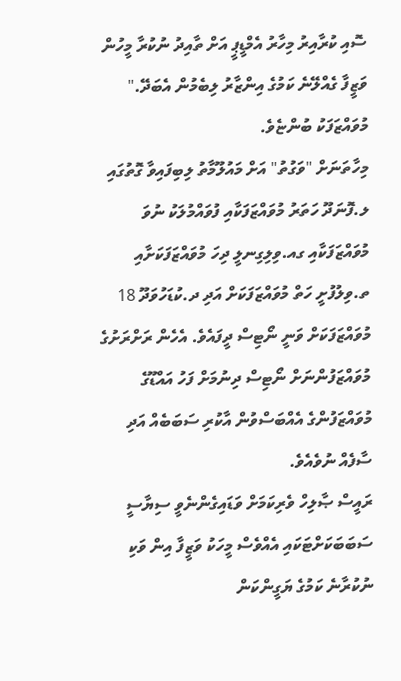ސޮއި ކުރާއިރު މިހާރު އެމްޑީޕީ އަށް ތާއިދު ނުކުރާ މީހުން ވަޒީފާ ގެއްލޭނެ ކަމުގެ އިންޒާރު ލިބެމުން އެބަދޭ." މުވައްޒަފަކު ބުންޏެވެ.
މިހާތަނަށް "ވަގުތު" އަށް މައުލޫމާތު ލިބިފައިވާ ގޮތުގައި ލ.ފޮނަދޫ ހަތަރު މުވައްޒަފަކާއި ފުވައްމުލަކު ނުވަ މުވައްޒަފަކާއި ގއ.ވިލިގިނލީ ދިހަ މުވައްޒަފަކަށާއި ތ.ވިލުފުށީ ހަތް މުވައްޒަފަކަށް އަދި ދ.ކުޑަހުވަދޫ 18 މުވައްޒަފަކަށް ވަނީ ނޯޓިސް ދީފައެވެ. އެހެން ރަށްރަށުގެ މުވައްޒަފުންނަށް ނޯޓިސް ދިނުމަށް ފަހު އައްޑޫގެ މުވައްޒަފުންގެ އެއްބަސްވުން އާކުރި ސަބަބެއް އަދި ސާފެއް ނުވެއެވެ.
ރައީސް ޞާލިހް ވެރިކަމަށް ވަޑައިގެންނެވީ ސިޔާސީ ސަބަބަކަށްޓަކައި އެއްވެސް މީހަކު ވަޒީފާ އިން ވަކި ނުކުރާނެ ކަމުގެ ޔަގީންކަން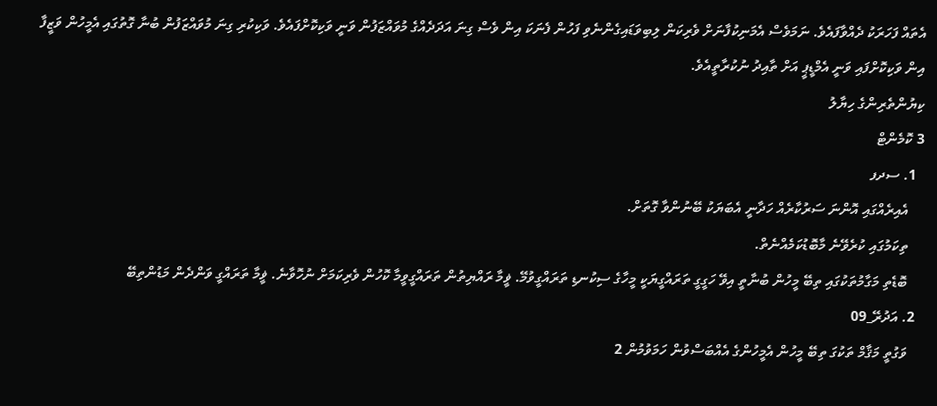އެތައް ފަހަރަކު ދެއްވާފައެވެ. ނަމަވެސް އެމަނިކުފާނަށް ވެރިކަން ލިބިވަޑައިގެންނެވި ފަހުން ފެނަކަ އިން ވެސް ގިނަ އަދަދެއްގެ މުވައްޒަފުން ވަނީ ވަކިކޮށްފައެވެ. ވަކިކުރި ގިނަ މުވައްޒަފުން ބުނާ ގޮތުގައި އެމީހުން ވަޒީފާ އިން ވަކިކޮށްފައި ވަނީ އެމްޑީޕީ އަށް ތާއިދު ނުކުރާތީއެވެ.
ކިޔުންތެރިންގެ ހިޔާލު
3 ކޮމެންޓް
  1. ސދފ
    އެއިރެއްގައި އޮންނަ ސަރުކާރެއް ހަދާނީ އެބަޔަކު ބޭނުންވާ ގޮތަށް.
    ތިކަމުގައި ކުރެވޭނެ މާބޮޑުކަމެއްނެތް.
    ބޮޑެތި މަގާމުތަކުގައި ތިބޭ މީހުން ބުނާތީ އިވޭ ހަގީގީ ތަރައްގީޔަކީ މީހާގެ ސިކުނޑި ތަރައްގީވުމޭ. ޥީމާ ރައްޔިތުން ތަރައްގީވީމާ ކޮހުން ވެރިކަމަށް ނުހޮވާނެ. ޥީމާ ތަރައްގީ ވަންދެން މަޑުންތިބޭ
  2. އަދުރޭ_09
    ވަގުތީ މަޤާމް ތަކުގަ ތިބޭ މީހުން އެމީހުންގެ އެއްބަސްވުން ހަމަވުމުން 2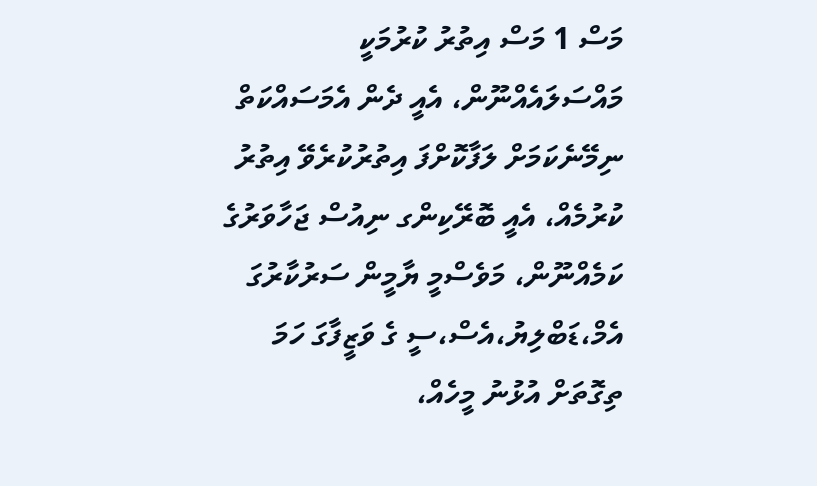މަސް 1 މަސް އިތުރު ކުރުމަކީ މައްސަލައެއްނޫން، އެއީ ދެން އެމަސައްކަތް ނިމޭނެކަމަށް ލަފާކޮށްފަ އިތުރުކުރެވޭ އިތުރު ކުރުމެއް، އެއީ ބޮރޭކިންގ ނިއުސް ޖަހާވަރުގެ ކަމެއްނޫން، މަވެސްމީ ޔާމީން ސަރުކާރުގަ އެމް،ޑަބްލިޔު،އެސް،ސީ ގެ ވަޒީފާގަ ހަމަ ތިގޮތަށް އުޅުނު މީހެއް،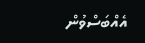އެއްބަސްވުން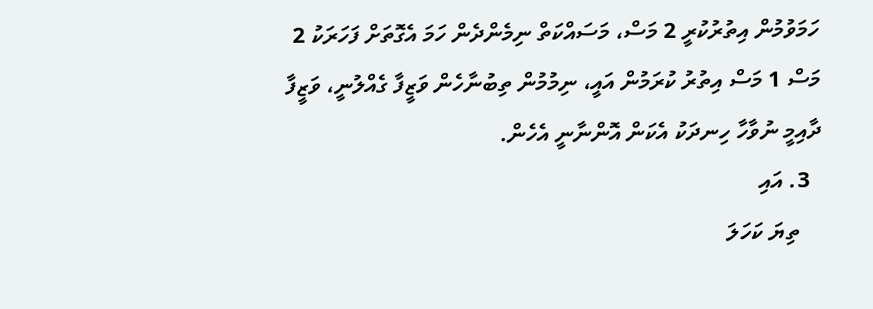ހަމަވުމުން އިތުރުކުރީ 2 މަސް، މަސައްކަތް ނިމެންދެން ހަމަ އެގޮތަށް ފަހަރަކު 2 މަސް 1 މަސް އިތުރު ކުރަމުން އައީ، ނިމުމުން ތިބުނާހެން ވަޒީފާ ގެއްލުނީ، ވަޒީފާ ދާއިމީ ނުވާހާ ހިނދަކު އެކަން އޮންނާނީ އެހެން.
  3. އައި
    ތިޔަ ކަހަލަ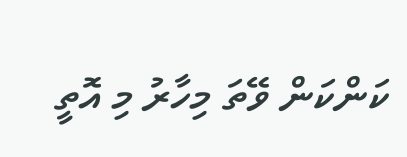ކަންކަން ވޭތަ މިހާރު މި އޮތީ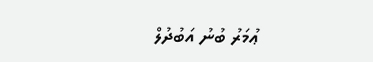ޢުމަރު ބުނު އަބުދުލް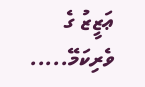ޢަޒީޒު ގެ ވެރިކަމޭ.....